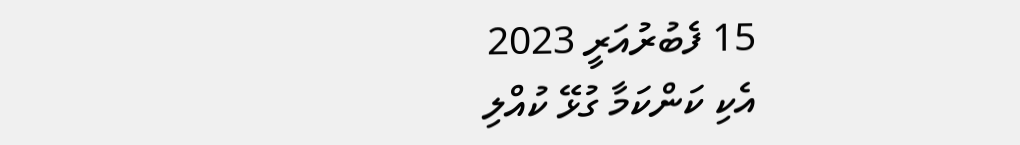15 ފެބުރުއަރީ 2023
އެކި ކަންކަމާ ގުޅޭ ކުއްލި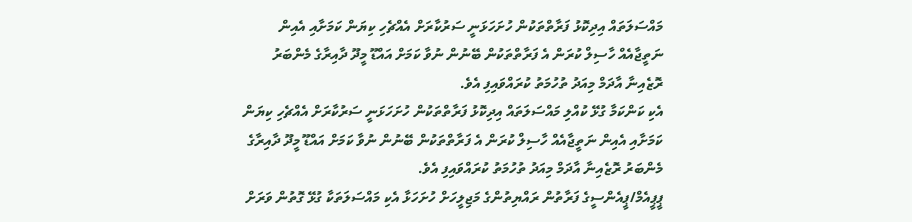މައްސަލަތައް އިދިކޮޅު ފަރާތްތަކުން ހުށަހަޅަނީ ސަރުކާރަށް އެއްޗެހި ކިޔަން ކަމަށާއި އެއިން ނަތީޖާއެއް ހާސިލް ކުރަން އެ ފަރާތްތަކުން ބޭނުން ނުވާ ކަމަށް އައްޑޫ މީދޫ ދާއިރާގެ މެންބަރު ރޮޒެއިނާ އާދަމް މިއަދު ތުހުމަތު ކުރައްވައިފި އެވެ.
އެކި ކަންކަމާ ގުޅޭ ކުއްލި މައްސަލަތައް އިދިކޮޅު ފަރާތްތަކުން ހުށަހަޅަނީ ސަރުކާރަށް އެއްޗެހި ކިޔަން ކަމަށާއި އެއިން ނަތީޖާއެއް ހާސިލް ކުރަން އެ ފަރާތްތަކުން ބޭނުން ނުވާ ކަމަށް އައްޑޫ މީދޫ ދާއިރާގެ މެންބަރު ރޮޒެއިނާ އާދަމް މިއަދު ތުހުމަތު ކުރައްވައިފި އެވެ.
ޕީޕީއެމް/ޕީއެންސީގެ ފަރާތުން ރައްޔިތުންގެ މަޖިލީހަށް ހުށަހަޅާ އެކި މައްސަލަތަކާ ގުޅޭ ގޮތުން ވަރަށް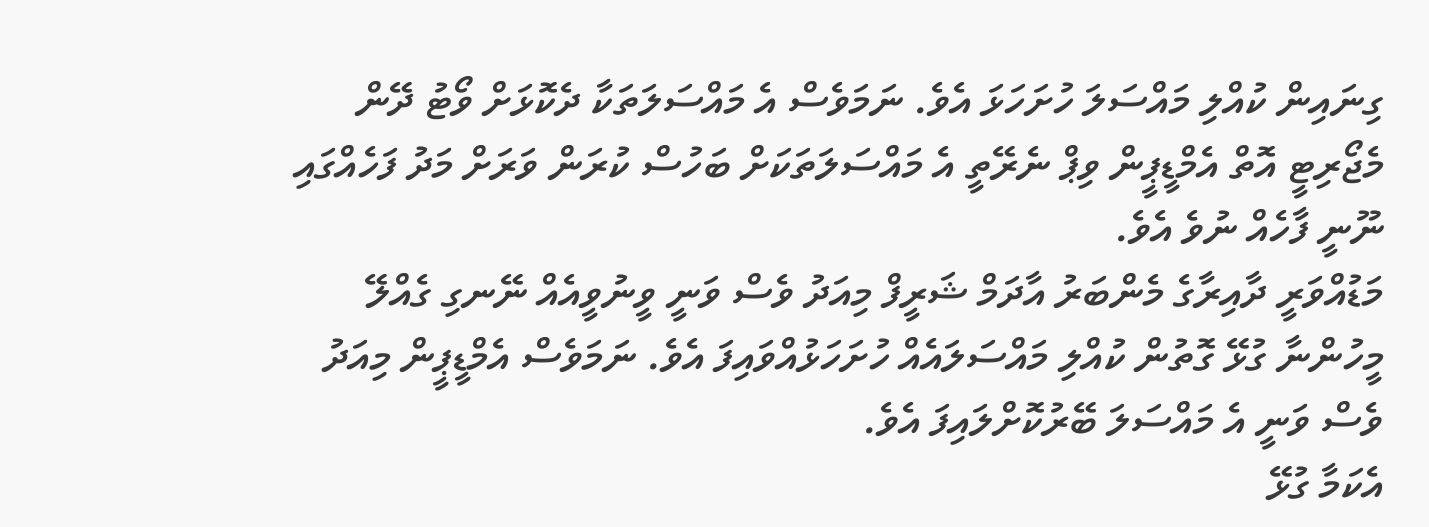ގިނައިން ކުއްލި މައްސަލަ ހުށަހަޅަ އެވެ. ނަމަވެސް އެ މައްސަލަތަކާ ދެކޮޅަށް ވޯޓު ދޭން މެޖޯރިޓީ އޮތް އެމްޑީޕީން ވިޕް ނެރޭތީ އެ މައްސަލަތަކަށް ބަހުސް ކުރަން ވަރަށް މަދު ފަހެއްގައި ނޫނީ ފާހެއް ނުވެ އެވެ.
މަޑުއްވަރީ ދާއިރާގެ މެންބަރު އާދަމް ޝަރީފް މިއަދު ވެސް ވަނީ ވީނުވީއެއް ނޭނގި ގެއްލޭ މީހުންނާ ގުޅޭ ގޮތުން ކުއްލި މައްސަލައެއް ހުށަހަޅުއްވައިފަ އެވެ. ނަމަވެސް އެމްޑީޕީން މިއަދު ވެސް ވަނީ އެ މައްސަލަ ބޭރުކޮށްލައިފަ އެވެ.
އެކަމާ ގުޅޭ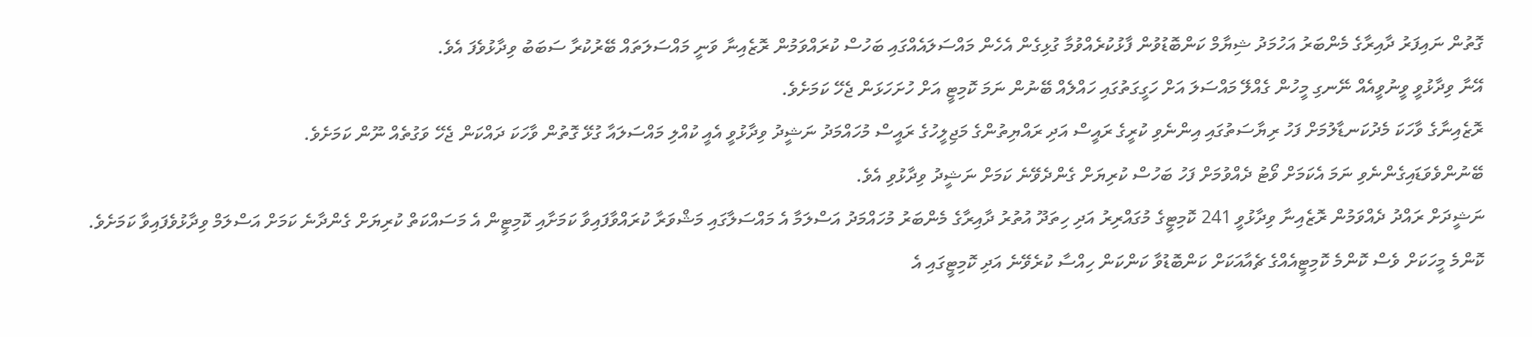ގޮތުން ނައިފަރު ދާއިރާގެ މެންބަރު އަހުމަދު ޝިޔާމް ކަންބޮޑުވުން ފާޅުކުރެއްވުމާ ގުޅިގެން އެހެން މައްސަލައެއްގައި ބަހުސް ކުރައްވަމުން ރޮޒެއިނާ ވަނީ މައްސަލަތައް ބޭރުކުރާ ސަބަބު ވިދާޅުވެފަ އެވެ.
އޭނާ ވިދާޅުވީ ވީނުވީއެއް ނޭނގި މީހުން ގެއްލޭ މައްސަލަ އަށް ހަގީގަތުގައި ހައްލެއް ބޭނުން ނަމަ ކޮމިޓީ އަށް ހުށަހަޅަން ޖެހޭ ކަމަށެވެ.
ރޮޒެއިނާގެ ވާހަކަ މެދުކަނޑާލުމަށް ފަހު ރިޔާސަތުގައި އިންނެވި ކުރީގެ ރައީސް އަދި ރައްޔިތުންގެ މަޖިލީހުގެ ރައީސް މުހައްމަދު ނަޝީދު ވިދާޅުވީ އެއީ ކުއްލި މައްސަލައާ ގުޅޭ ގޮތުން ވާހަކަ ދައްކަން ޖެހޭ ވަގުތެއް ނޫން ކަމަށެވެ.
ބޭނުންވެވަޑައިގެންނެވި ނަމަ އެކަމަށް ވޯޓު ދެއްވުމަށް ފަހު ބަހުސް ކުރިޔަށް ގެންދެވޭނެ ކަމަށް ނަޝީދު ވިދާޅުވި އެވެ.
ނަޝީދަށް ރައްދު ދެއްވަމުން ރޮޒެއިނާ ވިދާޅުވީ 241 ކޮމިޓީގެ މުގައްރިރު އަދި ހިތަދޫ އުތުރު ދާއިރާގެ މެންބަރު މުހައްމަދު އަސްލަމާ އެ މައްސަލާގައި މަޝްވަރާ ކުރައްވާފައިވާ ކަމަށާއި ކޮމިޓީން އެ މަސައްކަތް ކުރިޔަށް ގެންދާނެ ކަމަށް އަސްލަމް ވިދާޅުވެފައިވާ ކަމަށެވެ.
ކޮންމެ މީހަކަށް ވެސް ކޮންމެ ކޮމިޓީއެއްގެ ޗެއާއަކަށް ކަންބޮޑުވާ ކަންކަން ހިއްސާ ކުރެވޭނެ އަދި ކޮމިޓީގައި އެ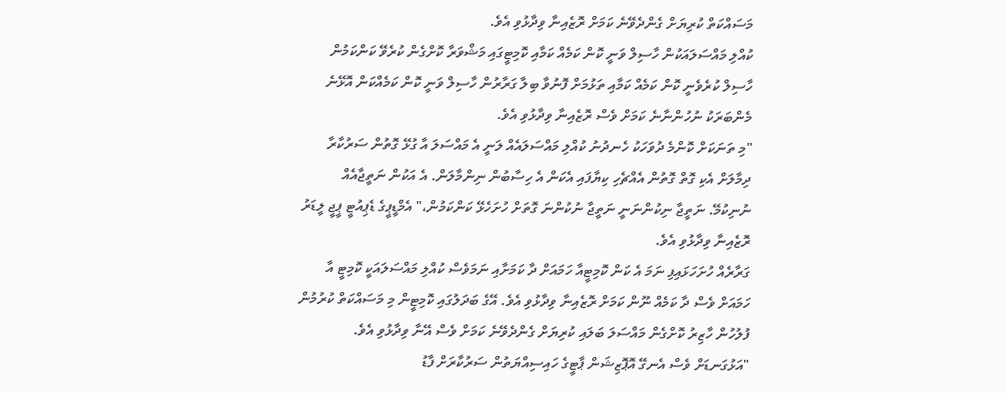މަސައްކަތް ކުރިޔަށް ގެންދެވޭނެ ކަމަށް ރޮޒެއިނާ ވިދާޅުވި އެވެ.
ކުއްލި މައްސަލައަކުން ހާސިލް ވަނީ ކޮން ކަމެއް ކަމާއި ކޮމިޓީގައި މަޝްވަރާ ކޮށްގެން ކުރެވޭ ކަންކަމުން ހާސިލް ކުރެވެނީ ކޮން ކަމެއް ކަމާއި ތަޅުމަށް ފޮނުވާ ބިލާ ގަރާރުން ހާސިލް ވަނީ ކޮން ކަމެއްކަން އޮޅޭނެ މެންބަރަކު ނުހުންނާނެ ކަމަށް ވެސް ރޮޒެއިނާ ވިދާޅުވި އެވެ.
"މި ތަނަކަށް ކޮންމެ ދުވަހަކު ހެނދުނު ކުއްލި މައްސަލައެއް ލަނީ އެ މައްސަލަ އާ ގުޅޭ ގޮތުން ސަރުކާރާ ދިމާލަށް އެކި ގޮތް ގޮތުން އެއްޗެހި ކިޔާފައި އެކަން އެ ހިސާބުން ނިންމާލަން. އެ އަކުން ނަތީޖާއެއް ނުނިކުމޭ. ނަތީޖާ ނިކުންނަނީ ނަތީޖާ ނުކުންނަ ގޮތަށް ހުށަހެޅޭ ކަންކަމުން،" އެމްޑީޕީގެ ޑެޕިއުޓީ ޕީޖީ ލީޑަރު ރޮޒެއިނާ ވިދާޅުވި އެވެ.
ގަރާރެއް ހުށަހަޅައިފި ނަމަ އެ ކަން ކޮމިޓީއާ ހަމައަށް ދާ ކަމަށާއި ނަމަވެސް ކުއްލި މައްސަލައަކީ ކޮމިޓީ އާ ހަމައަށް ވެސް ދާ ކަމެއް ނޫން ކަމަށް ރޮޒެއިނާ ވިދާޅުވި އެވެ. އޭގެ ބަދަލުގައި ކޮމިޓީން މި މަސައްކަތް ކުރުމުން ފުލުހުން ހާޒިރު ކޮށްގެން މައްސަލަ ބަލައި ކުރިޔަށް ގެންދެވޭނެ ކަމަށް ވެސް އޭނާ ވިދާޅުވި އެވެ.
"އަޅުގަނޑަށް ވެސް އެނގޭ އޮޕޮޒިޝަން ޕާޓީގެ ހައިސިއްޔަތުން ސަރުކާރަށް ފާޑު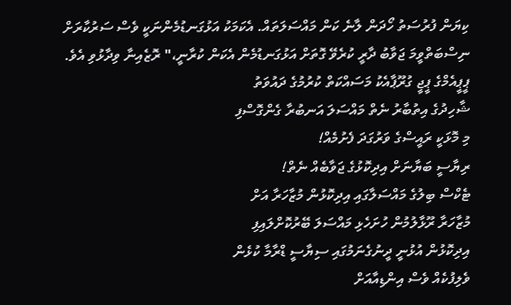ކިޔަން ފުރުސަތު ހޯދަން ލާނެ ކަން މައްސަލަތައް. އެކަމަކު އަޅުގަނޑުމެންނަކީ ވެސް ސަރުކާރަށް ނިސްބަތްވީމަ ޖަވާބު ދާރީ ކުރެވޭ ގޮތަށް އަޅުގަނޑުމެން އެކަން ކުރާނީ،" ރޮޒެއިނާ ވިދާޅުވި އެވެ.
ޕީޕީއެމްގެ ޕީޖީ ގުރޫޕާއެކު މަސައްކަތް ކުރުމުގެ ދައުވަތު
ޝާހިދުގެ އިތުބާރު ނެތް މައްސަލަ އަނބުރާ ގެންގޮސްފި
މި މޮޅަކީ ރައީސްގެ ވަރުގަދަ ފެށުމެއް!
ރިޔާސީ ބަޔާނަށް އިދިކޮޅުގެ ޖަވާބެއް ނެތް!
ޓެކްސް ބިލުގެ މައްސަލާގައި އިދިކޮޅުން މުޒާހަރާ އަށް
މުޒާހަރާ ރޫޅާލުމުން ހުށަހެޅި މައްސަލަ ބޭރުކޮށްލައިފި
އިދިކޮޅުން އުޅުނީ ދީނުގެނަމުގައި ސިޔާސީ ޑްރާމާ ކުޅެން
ވެލިފުކެއް ވެސް އިންޑިއާއަށް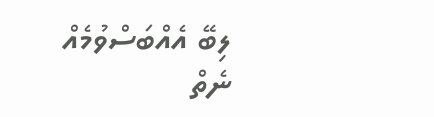ލިބޭ އެއްބަސްވުމެއް ނެތް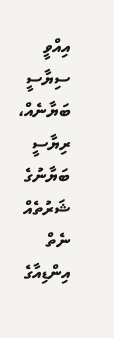އިއްވީ ސިޔާސީ ބަޔާނެއް، ރިޔާސީ ބަޔާނުގެ ޝަރުތެއް ނެތް
އިންޑިއާގެ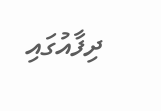ދިފާއުގައި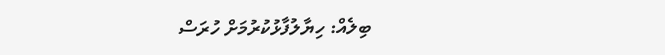ބިލެއް: ހިޔާލުފާޅުކުރުމަށް ހުރަސް